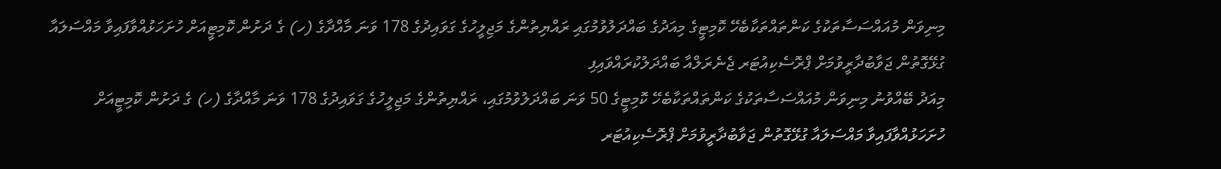މިނިވަން މުއައްސަސާތަކުގެ ކަންތައްތަކާބެހޭ ކޮމިޓީގެ މިއަދުގެ ބައްދަލުވުމުގައި ރައްޔިތުންގެ މަޖިލީހުގެ ގަވައިދުގެ 178 ވަނަ މާއްދާގެ (ހ) ގެ ދަށުން ކޮމިޓީއަށް ހުށަހަޅުއްވާފައިވާ މައްސަލައާ ގުޅޭގޮތުން ޖަވާބުދާރީވުމަށް ޕްރޮސެކިއުޓަރ ޖެނެރަލްއާ ބައްދަލުކުރައްވައިފި
މިއަދު ބޭއްވުނު މިނިވަން މުއައްސަސާތަކުގެ ކަންތައްތަކާބެހޭ ކޮމިޓީގެ 50 ވަނަ ބައްދަލުވުމުގައި، ރައްޔިތުންގެ މަޖިލީހުގެ ގަވައިދުގެ 178 ވަނަ މާއްދާގެ (ހ) ގެ ދަށުން ކޮމިޓީއަށް ހުށަހަޅުއްވާފައިވާ މައްސަލައާ ގުޅޭގޮތުން ޖަވާބުދާރީވުމަށް ޕްރޮސެކިއުޓަރ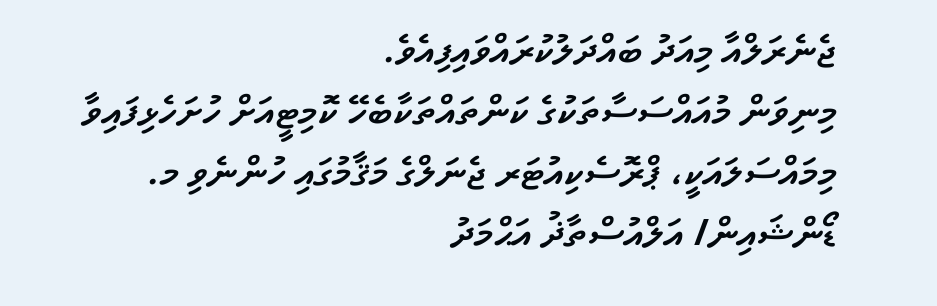ޖެނެރަލްއާ މިއަދު ބައްދަލުކުރައްވައިފިއެވެ.
މިނިވަން މުއައްސަސާތަކުގެ ކަންތައްތަކާބެހޭ ކޮމިޓީއަށް ހުށަހެޅިފައިވާ މިމައްސަލައަކީ، ޕްރޮސެކިއުޓަރ ޖެނަލްގެ މަޤާމުގައި ހުންނެވި މ. ޑޯންޝައިން/ އަލްއުސްތާޛު އަޙްމަދު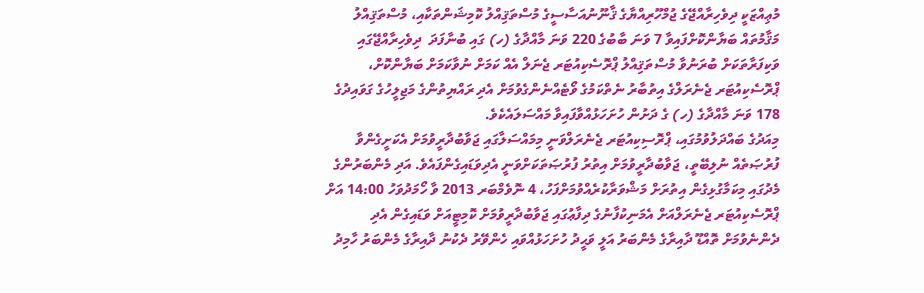މުޢިއްޒަކީ ދިވެހިރާއްޖޭގެ ޖުމްހޫރިއްޔާގެ ޤާނޫނުއަސާސީގެ މުސްތަޤިއްލު ކޮމިޝަންތަކާއި، މުސްތަޤިއްލު މަޤާމުތައް ބަޔާންކޮށްފައިވާ 7 ވަނަ ބާބުގެ 220 ވަނަ މާއްދާގެ (ހ) ގައި ބުނާފަދަ  ދިވެހިރާއްޖޭގައި ވަކިފަރާތަކަށް ބުރަނުވާ މުސްތަޤިއްލު ޕްރޮސެކިއުޓަރ ޖެނަލް އެއް ކަމަށް ނުވާކަމަށް ބަޔާންކޮށް، ޕްރޮސެކިއުޓަރ ޖެނެރަލްގެ އިތުބާރު ނެތްކަމުގެ ވޯޓެއްނެންގެވުމަށް އެދި ރައްޔިތުންގެ މަޖިލީހުގެ ގަވައިދުގެ 178 ވަނަ މާއްދާގެ (ހ) ގެ ދަށުން ހުށަހަޅުއްވާފައިވާ މައްސަލައެކެވެ.
މިއަދުގެ ބައްދަލުވުމުގައި، ޕްރޮސިކިއުޓަރ ޖެނެރަލްވަނީ މިމައްސަލާގައި ޖަވާބުދާރީވުމަށް އެކަށީގެންވާ ފުރުޞަތެއް ނުލިބޭތީ، ޖަވާބުދާރީވުމަށް އިތުރު ފުރުޞަތަކަށްވަނީ އެދިވަޑައިގެންފައެވެ. އަދި މެންބަރުންގެ މެދުގައި މިކަމާގުޅިގެން އިތުރަށް މަޝްވަރާކުރެއްވުމަށްފަހު، 4 ނޮވެމްބަރ 2013 ވާ ހޯމަދުވަހު 14:00 އަށް ޕްރޮސެކިއުޓަރ ޖެނެރަލްއަށް އެމަނިކުފާނުގެ ދިފާޢުގައި ޖަވާބުދާރީވުމަށް ކޮމިޓީއަށް ވަޑައިގެން އެދި  ދެންނެވުމަށް ތޮއްޑޫ ދާއިރާގެ މެންބަރު އަލީ ވަޙީދު ހުށަހަޅުއްވައި ހެންވޭރު ދެކުނު ދާއިރާގެ މެންބަރު ހާމިދު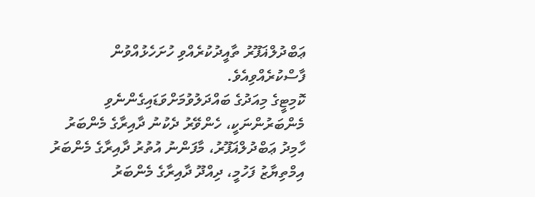ޢަބްދުލްޣަފޫރު ތާއީދުކުރެއްވި ހުށަހެޅުއްވުން ފާސްކުރެއްވިއެވެ.
ކޮމިޓީގެ މިއަދުގެ ބައްދަލުވުމަށްވަޑައިގެންނެވި މެންބަރުންނަކީ، ހެންވޭރު ދެކުނު ދާއިރާގެ މެންބަރު ހާމިދު ޢަބްދުލްޣަފޫރު، މާފަންނު އުތުރު ދާއިރާގެ މެންބަރު އިމްތިޔާޒު ފަހުމީ، ދިއްދޫ ދާއިރާގެ މެންބަރު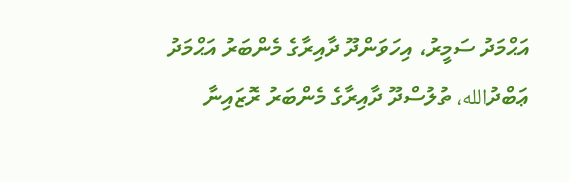އަޙްމަދު ސަމީރު، އިހަވަންދޫ ދާއިރާގެ މެންބަރު އަޙްމަދު ޢަބްދުالله، ތުލުސްދޫ ދާއިރާގެ މެންބަރު ރޮޒައިނާ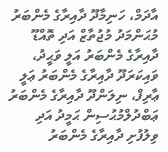އާދަމް، ހަނިމާދޫ ދާއިރާގެ މެންބަރު މުޙަންމަދު މުޖުތާޒް އަދި ތޮއްޑޫ ދާއިރާގެ މެންބަރު އަލީ ވަޙީދު، ވައިކަރަދޫ ދާއިރާގެ މެންބަރު ޢަލީ ޢާރިފް، ނިލަންދޫ ދާއިރާގެ މެންބަރު ޢަބްދުލްމުޙުސިން ޙަމީދު އަދި ވިލުފުށި ދާއިރާގެ މެންބަރު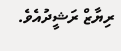ރިޔާޒް ރަޝީދުއެވެ.